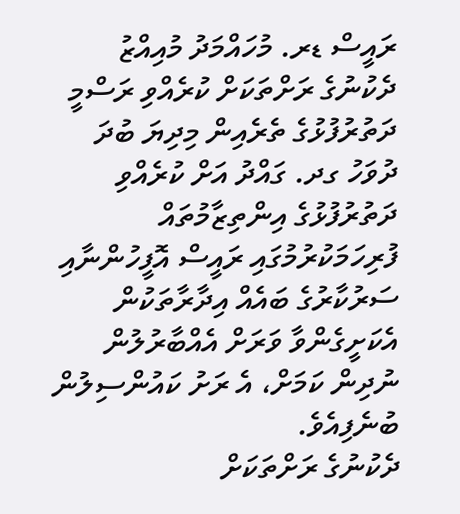ރައީސް ޑރ. މުހައްމަދު މުއިއްޒު ދެކުނުގެ ރަށްތަކަށް ކުރެއްވި ރަސްމީ ދަތުރުފުޅުގެ ތެރެއިން މިދިޔަ ބުދަ ދުވަހު ގދ. ގައްދު އަށް ކުރެއްވި ދަތުރުފުޅުގެ އިންތިޒާމުތައް ފުރިހަމަކުރުމުގައި ރައީސް އޮފީހުންނާއި ސަރުކާރުގެ ބައެއް އިދާރާތަކުން އެކަށީގެންވާ ވަރަށް އެއްބާރުލުން ނުދިން ކަމަށް، އެ ރަށު ކައުންސިލުން ބުނެފިއެވެ.
ދެކުނުގެ ރަށްތަކަށް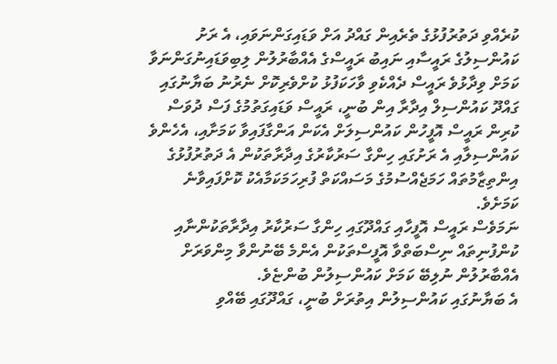ކުރެއްވި ދަތުރުފުޅުގެ ތެރެއިން ގައްދު އަށް ވަޑައިގަންނަވައި، އެ ރަށު ކައުންސިލުގެ ރައީސާއި ނައިބު ރައީސްގެ އެއްބާރުލުން ލިބިވަޑައިނުގަންނަވާ ކަމަށް ވިދާޅުވެ ރައީސް ދެއްކެވި ވާހަކަފުޅު ކުށްވެރިކޮށް ނެރުނު ބަޔާނުގައި ގައްދޫ ކައުންސިލް އިދާރާ އިން ބުނީ، ރައީސް ވަޑައިގަތުމުގެ ފަސް ދުވަސް ކުރިން ރައީސް އޮފީހުން ކައުންސިލަށް އެކަން އަންގާފައިވާ ކަމަށާއި، އެހެންވެ ކައުންސިލާއި އެ ރަށުގައި ހިންގާ ސަރުކާރުގެ އިދާރާތަކުން އެ ދަތުރުފުޅުގެ އިންތިޒާމުތައް ހަމަޖެއްސުމުގެ މަސައްކަތް ފުރިހަމަކަމާއެކު ކޮށްފައިވާނެ ކަމަށެވެ.
ނަމަވެސް ރައީސް އޮފީހާއި ގައްދޫގައި ހިންގާ ސަރުކާރު އިދާރާތަކުންނާއި ކުންފުނިތައް ނިސްބަތްވާ އޮފީސްތަކުން އެންމެ ބޭނުންވާ މިންވަރަށް އެއްބާރުލުން ނުލިބޭ ކަމަށް ކައުންސިލުން ބުންޏެވެ.
އެ ބަޔާނުގައި ކައުންސިލުން އިތުރަށް ބުނީ، ގައްދޫގައި ބޭއްވި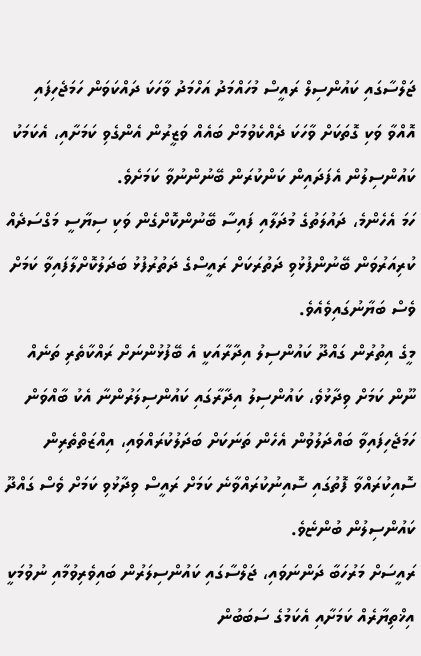ޖަލްސާގައި ކައުންސިލް ރައީސް މުހައްމަދު އަހްމަދު ވާހަކަ ދައްކަވަން ހަމަޖެހިފައި އޮއްވާ ވަކި ގޮތަކަށް ވާހަކަ ދެއްކެވުމަށް ބައެއް ވަޒީރުން އެންގެވި ކަމަށާއި، އެކަމަކު ކައުންސިލުން އެފަދައިން ކަންކުރަން ބޭނުންނުވާ ކަމަށެވެ.
ހަމަ އެހެންމެ، ދައުލަތުގެ މުދަލާއި ފައިސާ ބޭނުންކޮށްގެން ވަކި ސިޔާސީ މަގްސަދެއް ކުރިއަރުވަން ބޭނުންފުޅުވި ދަތުރަކަށް ރައީސްގެ ދަތުރުފުޅު ބަދަލުކޮށްލާފައިވާ ކަމަށް ވެސް ބަޔާނުގައިވެއެވެ.
މީގެ އިތުރުން ގައްދޫ ކައުންސިލު އިދާރާއަކީ އެ ބޭފުޅުންނަށް ރައްކާތެރި ތަނެއް ނޫން ކަމަށް ވިދާޅުވެ، ކައުންސިލު އިދާރާގައި ކައުންސިލަރުންނާ އެކު ބާއްވަން ހަމަޖެހިފައިވާ ބައްދަލުވުން އެހެން ތަނަކަށް ބަދަލުކުރައްވައި، އިއްޒަތްތެރިން ސޮއިކުރައްވާ ފޮތުގައި ސޮއިނުކުރައްވާނެ ކަމަށް ރައީސް ވިދާޅުވި ކަމަށް ވެސް ގައްދޫ ކައުންސިލުން ބުންޏެވެ.
ރައީސަށް މަރުހަބާ ދަންނަވައި، ޖަލްސާގައި ކައުންސިލަރުން ބައިވެރިވުމާއި ނުވުމަކީ އިޚްތިޔާރެއް ކަމަށާއި އެކަމުގެ ސަބަބުން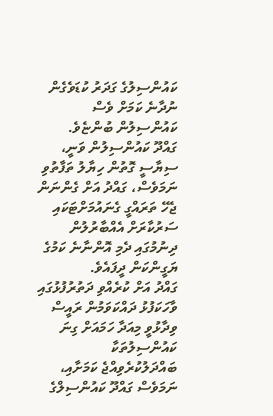ކައުންސިލުގެ ގަދަރު ކުޑަވެގެން ނުދާނެ ކަމަށް ވެސް ކައުންސިލުން ބުންޏެވެ.
ގައްދޫ ކައުންސިލުން ވަނީ، ސިޔާސީ ގޮތުން ހިޔާލު ތަފާތުވި ނަމަވެސް، ގައްދު އަށް ގެންނަން ޖެހޭ ތަރައްގީ ގެނައުމަށްޓަކައި ސަރުކާރަށް އެއްބާރުލުން ދިނުމުގައި ދެމި އޮންނާނެ ކަމުގެ ޔަގީންކަން ދީފައެވެ.
ގައްދު އަށް ކުރެއްވި ދަތުރުފުޅުގައި ވާހަކަފުޅު ދައްކަވަމުން ރައީސް ވިދާޅުވީ މިއަދާ ހަމައަށް ގިނަ ކައުންސިލުތަކާ ބައްދަލުކުރެވިއްޖެ ކަމަށާއި، ނަމަވެސް ގައްދޫ ކައުންސިލްގެ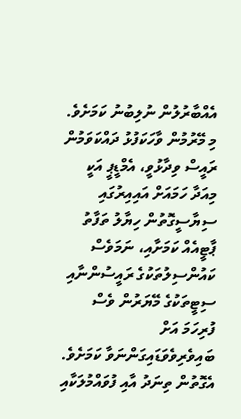އެއްބާރުލުން ނުލިބުނު ކަމަށެވެ.
މި މޭރުމުން ވާހަކަފުޅު ދައްކަވަމުން ރައީސް ވިދާޅުވީ، އެމްޑީޕީ އަކީ މިއަދާ ހަމައަށް އައިއިރުގައި ސިޔާސީގޮތުން ހިޔާލު ތަފާތު ޕާޓީއެއް ކަމަށާއި، ނަމަވެސް ކައުންސިލުތަކުގެ ރައީސުންނާއި ސިޓީތަކުގެ މޭޔަރުން ވެސް ފުރިހަމަ އަށް ބައިވެރިވެވަޑައިގަންނަވާ ކަމަށެވެ. އެގޮތުން ތިނަދު އާއި ފުވައްމުލަކާއި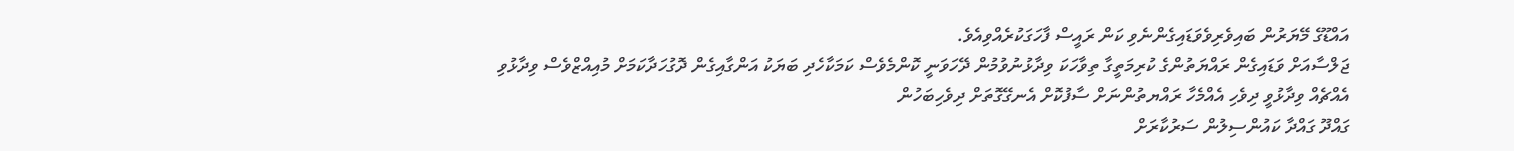އައްޑޫގެ މޭޔަރުން ބައިވެރިވެވަޑައިގެންނެވި ކަން ރައީސް ފާހަގަކުރެއްވިއެވެ.
ޖަލްސާއަށް ވަޑައިގެން ރައްޔަތުންގެ ކުރިމަތީގާ ތިވާހަކަ ވިދާޅުނުވުމުން ދޭހަވަނީ ކޮންމެވެސް ކަމަކާހެދި ބަޔަކު އަންގާއިގެން ދޮގުހަދާކަމަށް މުއިއްޒްވެސް ވިދާޅުވި އެއްޗެއް ވިދާޅުވީ ދިވެހި އެއްމެހާ ރައްޔތުންނަށް ސާފުކޮށް އެނގޭގޮތަށް ދިވެހިބަހުން
ގައްދޫ ގައްދާ ކައުންސިލުން ސަރުކާރަށް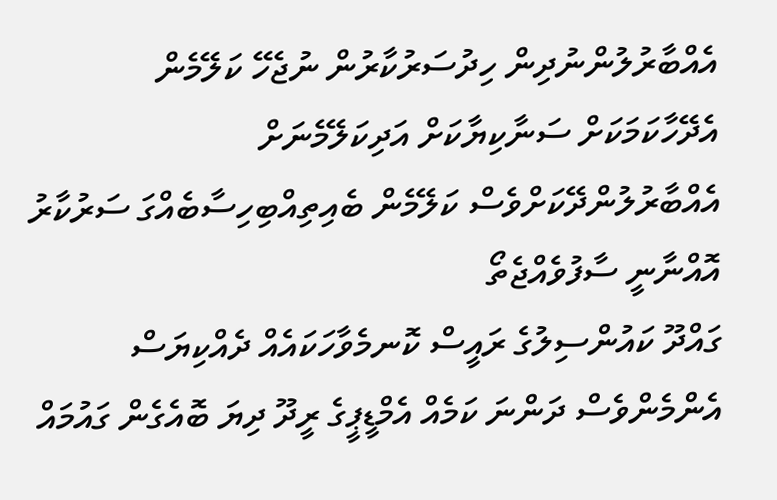އެއްބާރުލުންނުދިން ހިދުސަރުކާރުން ނުޖެހޭ ކަލޭމެން އެދޭހާކަމަކަށް ސަނާކިޔާކަށް އަދިކަލޭމެނަށް އެއްބާރުލުންދޭކަށްވެސް ކަލޭމެން ބެއިތިއްބިހިސާބެއްގަ ސަރުކާރު އޮއްނާނީ ސާފުވެއްޖެތޯ
ގައްދޫ ކައުންސިލުގެ ރައީސް ކޮނމެވާހަކައެއް ދެއްކިޔަސް އެންމެންވެސް ދަންނަ ކަމެއް އެމްޑީޕީގެ ރީދޫ ދިޔަ ބޮއެގެން ގައުމައް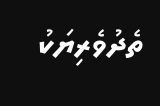ތެދުވެރިޔަކު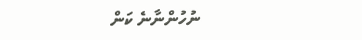ނުހުންނާނެ ކަން